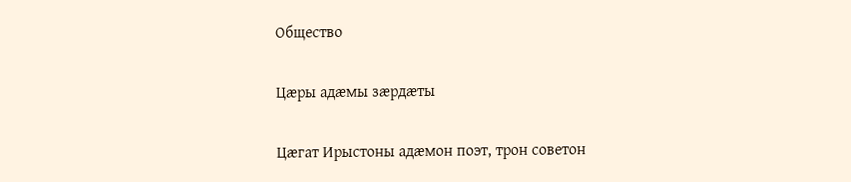Общество

Цæры адæмы зæрдæты

Цæгат Ирыстоны адæмон поэт, трон советон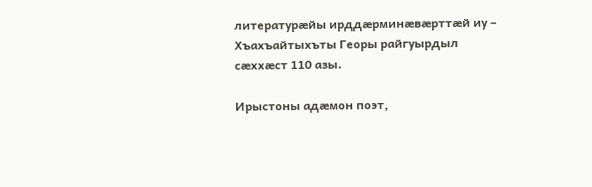литературæйы ирддæрминæвæрттæй иу – Хъахъайтыхъты Георы райгуырдыл сæххæст 110 азы.

Ирыстоны адæмон поэт,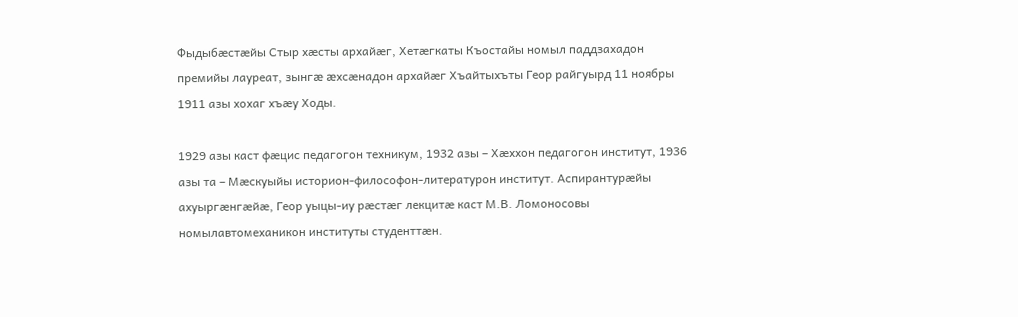Фыдыбæстæйы Стыр хæсты архайæг, Хетæгкаты Къостайы номыл паддзахадон премийы лауреат, зынгæ æхсæнадон архайæг Хъайтыхъты Геор райгуырд 11 ноябры 1911 азы хохаг хъæу Ходы.

1929 азы каст фæцис педагогон техникум, 1932 азы – Хæххон педагогон институт, 1936 азы та – Мæскуыйы историон-философон-литературон институт. Аспирантурæйы ахуыргæнгæйæ, Геор уыцы-иу рæстæг лекцитæ каст М.В. Ломоносовы номылавтомеханикон институты студенттæн.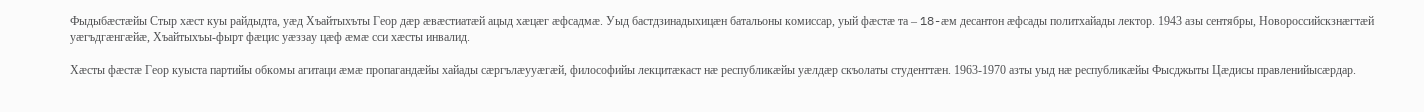Фыдыбæстæйы Стыр хæст куы райдыдта, уæд Хъайтыхъты Геор дæр æвæстиатæй ацыд хæцæг æфсадмæ. Уыд бастдзинадыхицæн батальоны комиссар, уый фæстæ та – 18-æм десантон æфсады политхайады лектор. 1943 азы сентябры, Новороссийскзнæгтæй уæгъдгæнгæйæ, Хъайтыхъы-фырт фæцис уæззау цæф æмæ сси хæсты инвалид.

Хæсты фæстæ Геор куыста партийы обкомы агитаци æмæ пропагандæйы хайады сæргълæууæгæй, философийы лекцитæкаст нæ республикæйы уæлдæр скъолаты студенттæн. 1963-1970 азты уыд нæ республикæйы Фысджыты Цæдисы правленийысæрдар.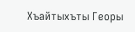Хъайтыхъты Георы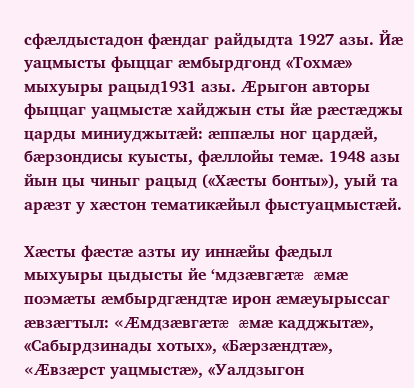сфæлдыстадон фæндаг райдыдта 1927 азы. Йæ уацмысты фыццаг æмбырдгонд «Тохмæ» мыхуыры рацыд1931 азы. Æрыгон авторы фыццаг уацмыстæ хайджын сты йæ рæстæджы царды миниуджытæй: æппæлы ног цардæй, бæрзондисы куысты, фæллойы темæ. 1948 азы йын цы чиныг рацыд («Хæсты бонты»), уый та арæзт у хæстон тематикæйыл фыстуацмыстæй.

Хæсты фæстæ азты иу иннæйы фæдыл мыхуыры цыдысты йе ‘мдзæвгæтæ æмæ поэмæты æмбырдгæндтæ ирон æмæуырыссаг æвзæгтыл: «Æмдзæвгæтæ æмæ кадджытæ», «Сабырдзинады хотых», «Бæрзæндтæ», «Æвзæрст уацмыстæ», «Уалдзыгон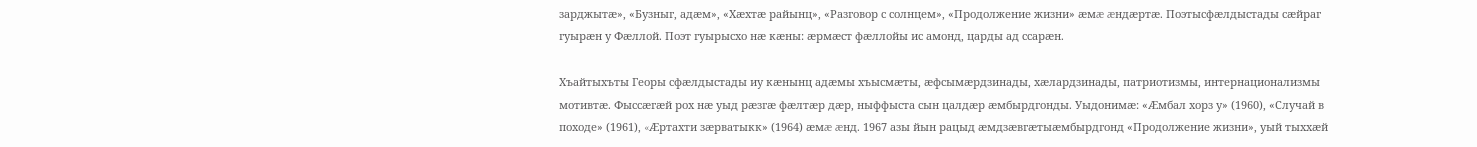зарджытæ», «Бузныг, адæм», «Хæхтæ райынц», «Разговор с солнцем», «Продолжение жизни» æмæ æндæртæ. Поэтысфæлдыстады сæйраг гуырæн у Фæллой. Поэт гуырысхо нæ кæны: æрмæст фæллойы ис амонд, царды ад ссарæн.

Хъайтыхъты Георы сфæлдыстады иу кæнынц адæмы хъысмæты, æфсымæрдзинады, хæлардзинады, патриотизмы, интернационализмы мотивтæ. Фыссæгæй рох нæ уыд рæзгæ фæлтæр дæр, ныффыста сын цалдæр æмбырдгонды. Уыдонимæ: «Æмбал хорз у» (1960), «Случай в походе» (1961), «Æртахти зæрватыкк» (1964) æмæ æнд. 1967 азы йын рацыд æмдзæвгæтыæмбырдгонд «Продолжение жизни», уый тыххæй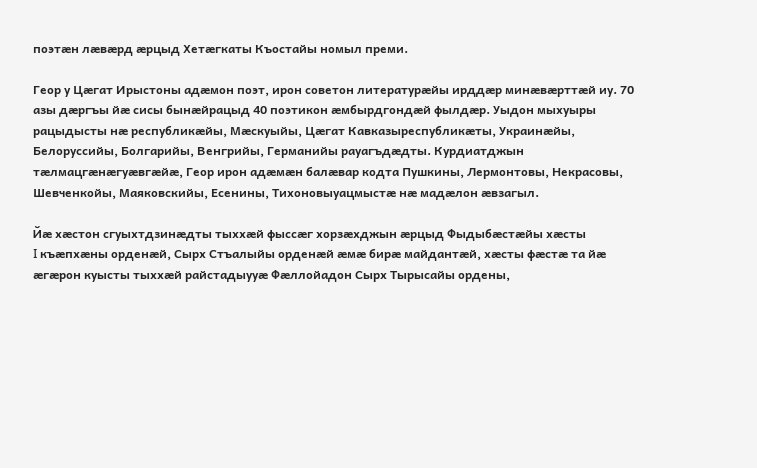поэтæн лæвæрд æрцыд Хетæгкаты Къостайы номыл преми.

Геор у Цæгат Ирыстоны адæмон поэт, ирон советон литературæйы ирддæр минæвæрттæй иу. 70 азы дæргъы йæ сисы бынæйрацыд 40 поэтикон æмбырдгондæй фылдæр. Уыдон мыхуыры рацыдысты нæ республикæйы, Мæскуыйы, Цæгат Кавказыреспубликæты, Украинæйы, Белоруссийы, Болгарийы, Венгрийы, Германийы рауагъдæдты. Курдиатджын тæлмацгæнæгуæвгæйæ, Геор ирон адæмæн балæвар кодта Пушкины, Лермонтовы, Некрасовы, Шевченкойы, Маяковскийы, Есенины, Тихоновыуацмыстæ нæ мадæлон æвзагыл.

Йæ хæстон сгуыхтдзинæдты тыххæй фыссæг хорзæхджын æрцыд Фыдыбæстæйы хæсты
I къæпхæны орденæй, Сырх Стъалыйы орденæй æмæ бирæ майдантæй, хæсты фæстæ та йæ æгæрон куысты тыххæй райстадыууæ Фæллойадон Сырх Тырысайы ордены,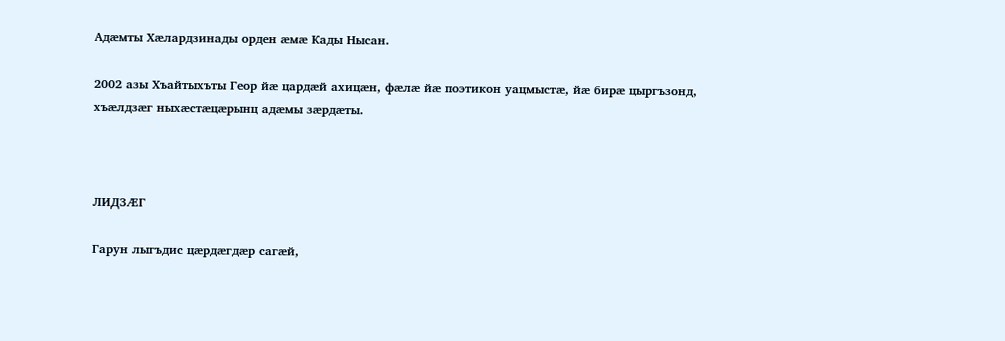Адæмты Хæлардзинады орден æмæ Кады Нысан.

2002 азы Хъайтыхъты Геор йæ цардæй ахицæн, фæлæ йæ поэтикон уацмыстæ, йæ бирæ цыргъзонд, хъæлдзæг ныхæстæцæрынц адæмы зæрдæты.



ЛИДЗÆГ

Гарун лыгъдис цæрдæгдæр сагæй,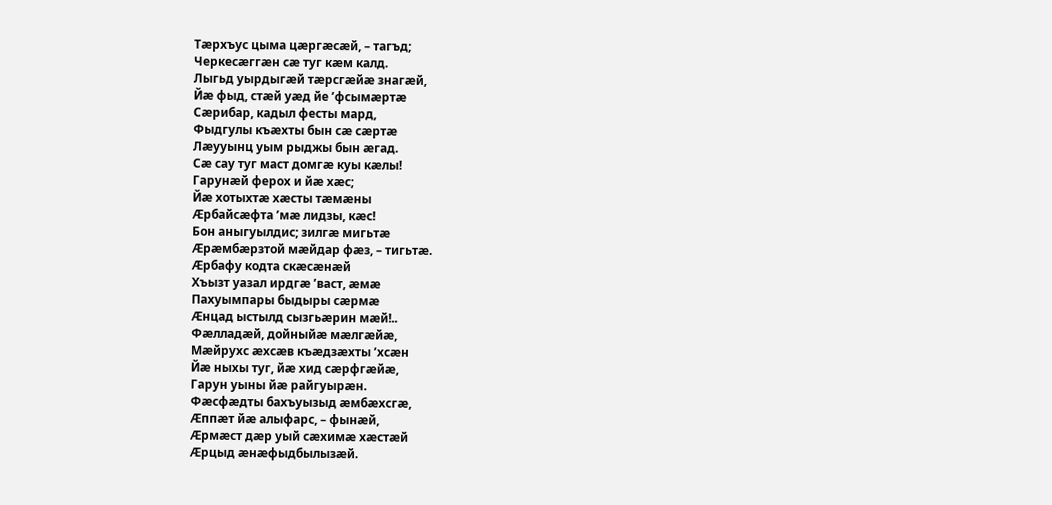Тæрхъус цыма цæргæсæй, – тагъд;
Черкесæггæн сæ туг кæм калд.
Лыгьд уырдыгæй тæрсгæйæ знагæй,
Йæ фыд, стæй уæд йе ’фсымæртæ
Сæрибар, кадыл фесты мард,
Фыдгулы къæхты бын сæ сæртæ
Лæууынц уым рыджы бын æгад.
Сæ сау туг маст домгæ куы кæлы!
Гарунæй ферох и йæ хæс;
Йæ хотыхтæ хæсты тæмæны
Æрбайсæфта ’мæ лидзы, кæс!
Бон аныгуылдис; зилгæ мигьтæ
Æрæмбæрзтой мæйдар фæз, – тигьтæ.
Æрбафу кодта скæсæнæй
Хъызт уазал ирдгæ ’васт, æмæ
Пахуымпары быдыры сæрмæ
Æнцад ыстылд сызгьæрин мæй!..
Фæлладæй, дойныйæ мæлгæйæ,
Мæйрухс æхсæв къæдзæхты ’хсæн
Йæ ныхы туг, йæ хид сæрфгæйæ,
Гарун уыны йæ райгуырæн.
Фæсфæдты бахъуызыд æмбæхсгæ,
Æппæт йæ алыфарс, – фынæй,
Æрмæст дæр уый сæхимæ хæстæй
Æрцыд æнæфыдбылызæй.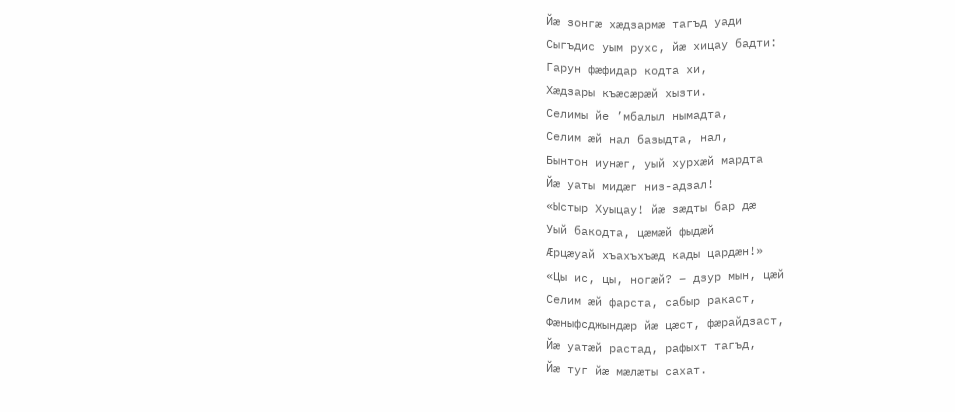Йæ зонгæ хæдзармæ тагъд уади
Сыгъдис уым рухс, йæ хицау бадти:
Гарун фæфидар кодта хи,
Хæдзары къæсæрæй хызти.
Селимы йе ’мбалыл нымадта,
Селим æй нал базыдта, нал,
Бынтон иунæг, уый хурхæй мардта
Йæ уаты мидæг низ-адзал!
«Ыстыр Хуыцау! йæ зæдты бар дæ
Уый бакодта, цæмæй фыдæй
Æрцæуай хъахъхъæд кады цардæн!»
«Цы ис, цы, ногæй? – дзур мын, цæй
Селим æй фарста, сабыр ракаст,
Фæныфсджындæр йæ цæст, фæрайдзаст,
Йæ уатæй растад, рафыхт тагъд,
Йæ туг йæ мæлæты сахат.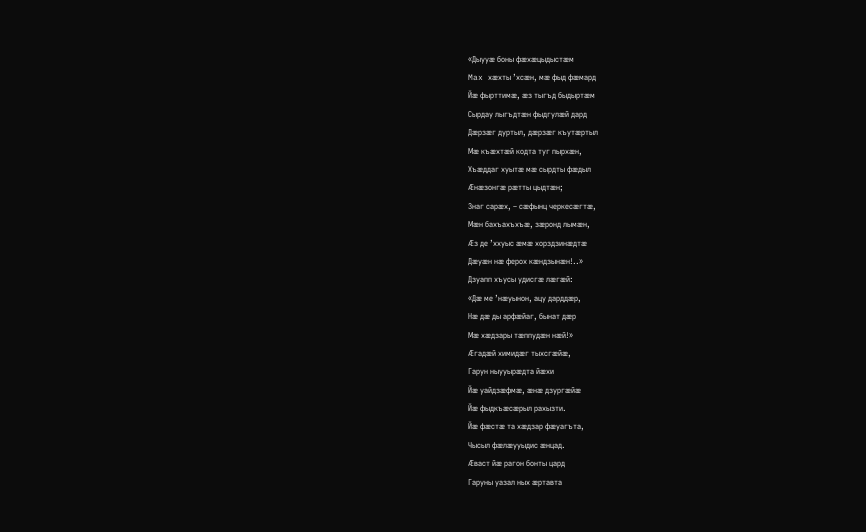«Дыууæ боны фæхæцыдыстæм
Max хæхты ’хсæн, мæ фыд фæмард
Йæ фырттимæ, æз тыгъд быдыртæм
Сырдау лыгъдтæн фыдгулæй дард
Дæрзæг дуртыл, дæрзæг къутæртыл
Мæ къæхтæй кодта туг пырхæн,
Хъæддаг хуытæ мæ сырдты фæдыл
Æнæзонгæ рæтты цыдтæн;
Знаг сарæх, – сæфынц черкесæгтæ,
Мæн бахъахъхъæ, зæронд лымæн,
Æз де ’ххуыс æмæ хорздзинæдтæ
Дæуæн нæ ферох кæндзынæн!..»
Дзуапп хъусы удисгæ лæгæй:
«Дæ ме ’нæуынон, ацу дарддæр,
Нæ дæ ды арфæйаг, бынат дæр
Мæ хæдзары тæппудæн нæй!»
Æгадæй химидæг тыхсгæйæ,
Гарун ныууырæдта йæхи
Йæ уайдзæфмæ, æнæ дзургæйæ
Йæ фыдкъæсæрыл рахызти.
Йæ фæстæ та хæдзар фæуагъта,
Чысыл фæлæууыдис æнцад.
Æваст йæ рагон бонты цард
Гаруны уазал ных æртавта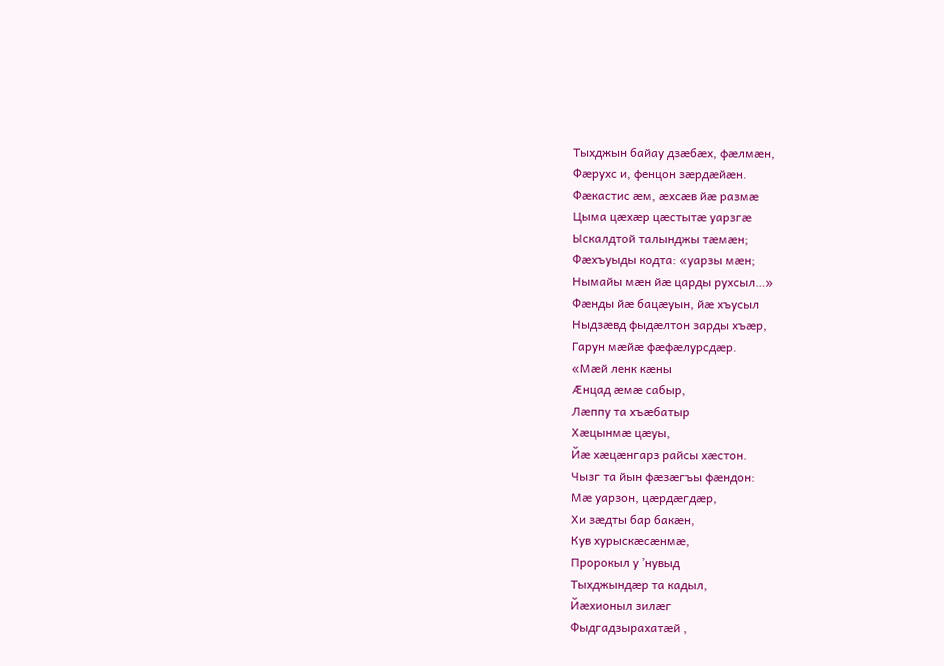Тыхджын байау дзæбæх, фæлмæн,
Фæрухс и, фенцон зæрдæйæн.
Фæкастис æм, æхсæв йæ размæ
Цыма цæхæр цæстытæ уарзгæ
Ыскалдтой талынджы тæмæн;
Фæхъуыды кодта: «уарзы мæн;
Нымайы мæн йæ царды рухсыл…»
Фæнды йæ бацæуын, йæ хъусыл
Ныдзæвд фыдæлтон зарды хъæр,
Гарун мæйæ фæфæлурсдæр.
«Мæй ленк кæны
Æнцад æмæ сабыр,
Лæппу та хъæбатыр
Хæцынмæ цæуы,
Йæ хæцæнгарз райсы хæстон.
Чызг та йын фæзæгъы фæндон:
Мæ уарзон, цæрдæгдæр,
Хи зæдты бар бакæн,
Кув хурыскæсæнмæ,
Пророкыл у ’нувыд
Тыхджындæр та кадыл,
Йæхионыл зилæг
Фыдгадзырахатæй ,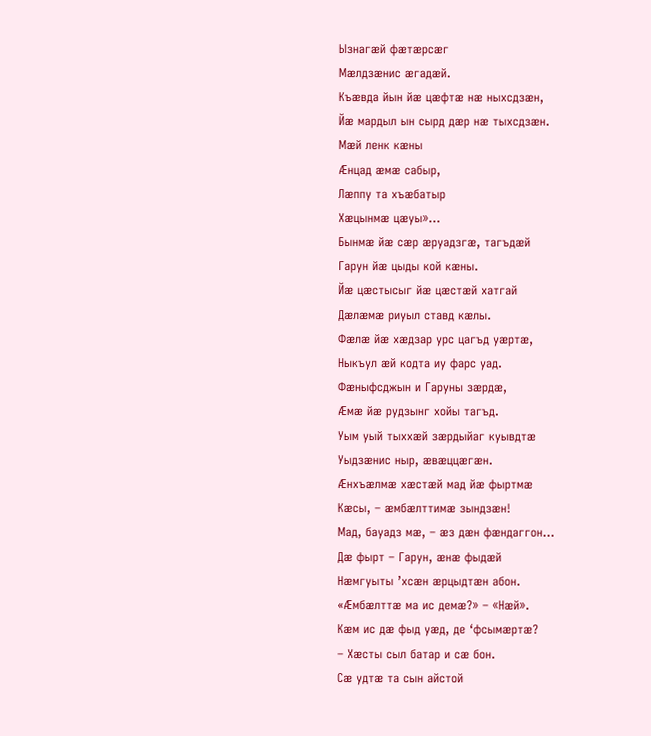Ызнагæй фæтæрсæг
Мæлдзæнис æгадæй.
Къæвда йын йæ цæфтæ нæ ныхсдзæн,
Йæ мардыл ын сырд дæр нæ тыхсдзæн.
Мæй ленк кæны
Æнцад æмæ сабыр,
Лæппу та хъæбатыр
Хæцынмæ цæуы»…
Бынмæ йæ сæр æруадзгæ, тагъдæй
Гарун йæ цыды кой кæны.
Йæ цæстысыг йæ цæстæй хатгай
Дæлæмæ риуыл ставд кæлы.
Фæлæ йæ хæдзар урс цагъд уæртæ,
Ныкъул æй кодта иу фарс уад.
Фæныфсджын и Гаруны зæрдæ,
Æмæ йæ рудзынг хойы тагъд.
Уым уый тыххæй зæрдыйаг куывдтæ
Уыдзæнис ныр, æвæццæгæн.
Æнхъæлмæ хæстæй мад йæ фыртмæ
Кæсы, – æмбæлттимæ зындзæн!
Мад, бауадз мæ, – æз дæн фæндаггон…
Дæ фырт – Гарун, æнæ фыдæй
Нæмгуыты ’хсæн æрцыдтæн абон.
«Æмбæлттæ ма ис демæ?» – «Нæй».
Кæм ис дæ фыд уæд, де ‘фсымæртæ?
– Хæсты сыл батар и сæ бон.
Сæ удтæ та сын айстой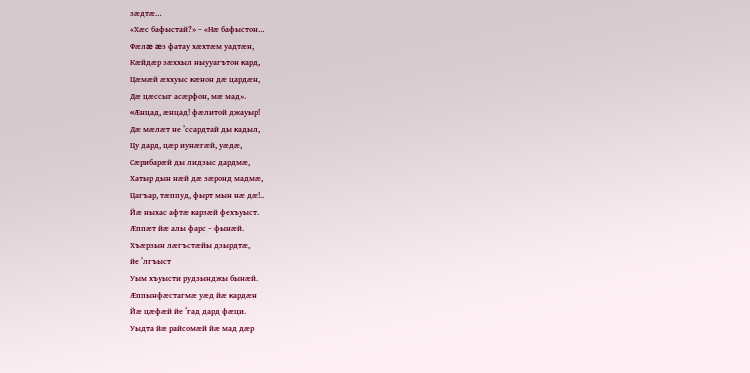зæдтæ…
«Хæс бафыстай?» – «Нæ бафыстон…
Фæлæ æз фатау хæхтæм уадтæн,
Кæйдæр зæххыл ныууагътон кард,
Цæмæй æххуыс кæнон дæ цардæн,
Дæ цæссыг асæрфон, мæ мад».
«Æнцад, æнцад! фæлитой джауыр!
Дæ мæлæт не ’ссардтай ды кадыл,
Цу дард, цæр иунæгæй, уæдæ,
Сæрибарæй ды лидзыс дардмæ,
Хатыр дын нæй дæ зæронд мадмæ,
Цагъар, тæппуд, фырт мын нæ дæ!..
Йæ ныхас афтæ карзæй фехъуыст.
Æппæт йæ алы фарс – фынæй.
Хъæрзын лæгъстæйы дзырдтæ,
йе ’лгъыст
Уым хъуысти рудзынджы бынæй.
Æппынфæстагмæ уæд йæ кардæн
Йæ цæфæй йе ’гад дард фæци.
Уыдта йæ райсомæй йæ мад дæр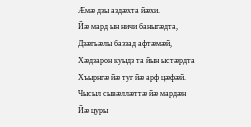Æмæ дзы аздæхта йæхи.
Йæ мард ын ничи баныгæдта,
Дзæгьæлы баззад афтæмæй,
Хæдзарон куыдз та йын ыстæрдта
Хъырнгæ йæ туг йæ арф цæфæй.
Чысыл сывæллæттæ йæ мардæн
Йæ цуры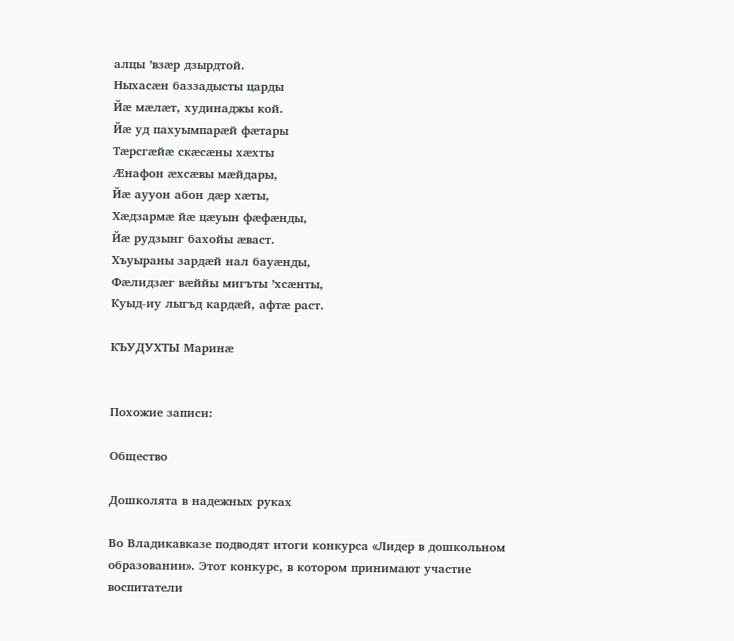алцы ’взæр дзырдтой.
Ныхасæн баззадысты царды
Йæ мæлæт, худинаджы кой.
Йæ уд пахуымпарæй фæтары
Тæрсгæйæ скæсæны хæхты
Æнафон æхсæвы мæйдары,
Йæ аууон абон дæр хæты,
Хæдзармæ йæ цæуын фæфæнды,
Йæ рудзынг бахойы æваст.
Хъуыраны зардæй нал бауæнды,
Фæлидзæг вæййы мигъты ’хсæнты,
Куыд-иу лыгъд кардæй, афтæ раст.

КЪУДУХТЫ Маринæ


Похожие записи:

Общество

Дошколята в надежных руках

Во Владикавказе подводят итоги конкурса «Лидер в дошкольном образовании». Этот конкурс, в котором принимают участие воспитатели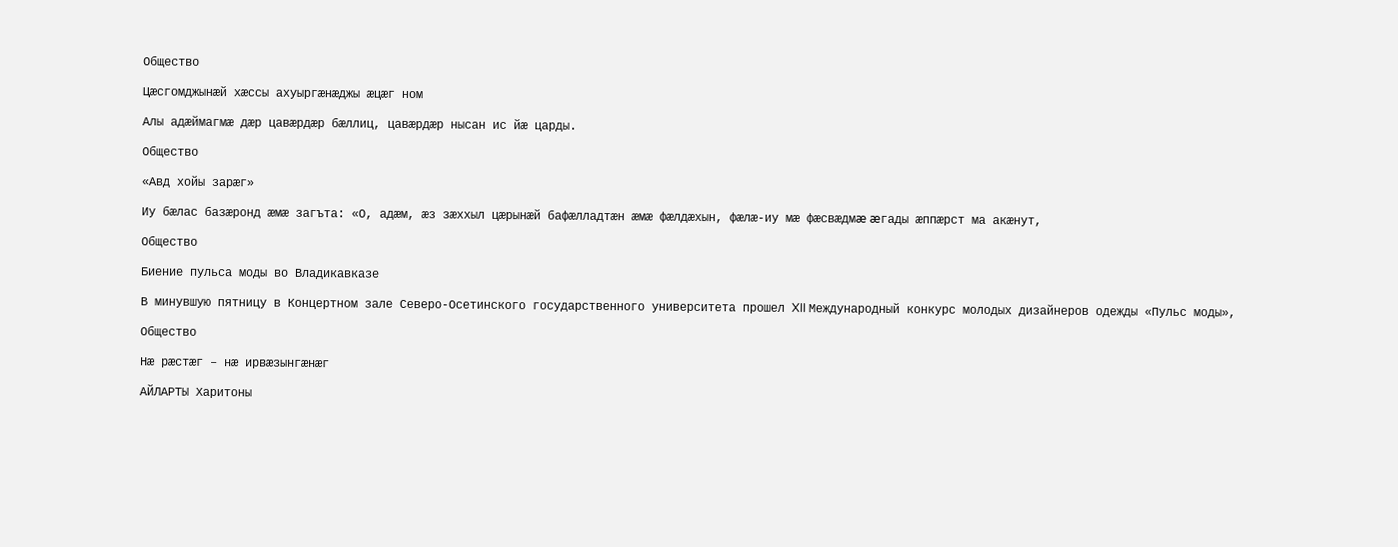Общество

Цæсгомджынæй хæссы ахуыргæнæджы æцæг ном

Алы адæймагмæ дæр цавæрдæр бæллиц, цавæрдæр нысан ис йæ царды.

Общество

«Авд хойы зарæг»

Иу бæлас базæронд æмæ загъта: «О, адæм, æз зæххыл цæрынæй бафæлладтæн æмæ фæлдæхын, фæлæ-иу мæ фæсвæдмæ æгады æппæрст ма акæнут,

Общество

Биение пульса моды во Владикавказе

В минувшую пятницу в Концертном зале Северо-Осетинского государственного университета прошел XII Международный конкурс молодых дизайнеров одежды «Пульс моды»,

Общество

Нæ рæстæг – нæ ирвæзынгæнæг

АЙЛАРТЫ Харитоны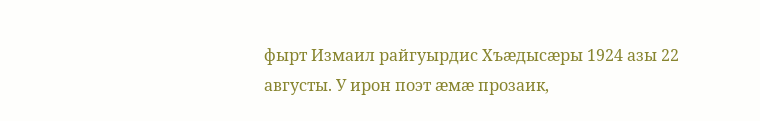фырт Измаил райгуырдис Хъæдысæры 1924 азы 22 августы. У ирон поэт æмæ прозаик,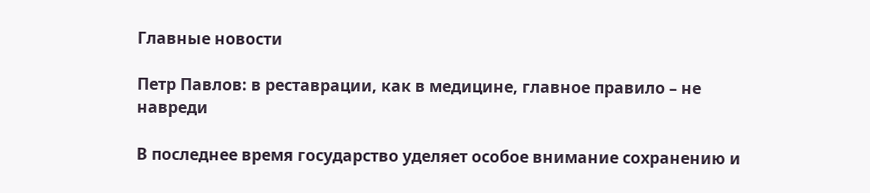Главные новости

Петр Павлов: в реставрации, как в медицине, главное правило – не навреди

В последнее время государство уделяет особое внимание сохранению и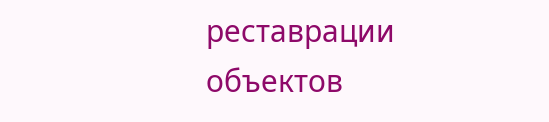реставрации объектов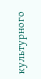культурного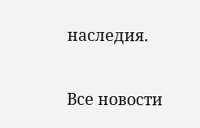наследия.

Все новости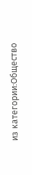из категории:Общество